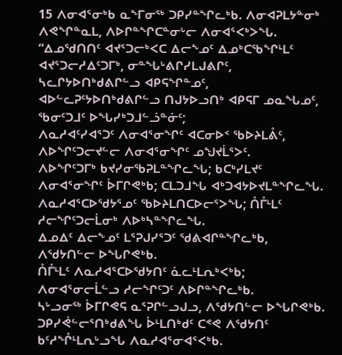15 ᐱᓂᐊᕐᓂᒃᑲ ᓇᖕᒥᓂᖅ ᑐᑭᓯᓐᖏᓚᒃᑲ. ᐱᓂᐊᕈᒪᔭᓐᓂᒃ ᐱᕙᖏᓐᓇᒪ, ᐱᐅᒋᓐᖏᑕᓐᓂᒡᓕ ᐱᓂᐊᕐᐸᒃᐳᖓ.
“ᐃᓄᖁᑎᑎᑦ ᐊᔪᕐᑐᓕᒃᐸᑕ ᐃᓕᖕᓄᑦ ᐃᓄᒃᑕᖃᖏᒻᒪᑦ ᐊᔪᕐᑐᓕᓱᐃᑦᑐᒥᒃ, ᓂᓐᖓᒡᕕᒋᓯᒪᒍᕕᒋᑦ, ᓴᓚᒋᔭᐅᑎᒃᑯᕕᒋᓪᓗ ᐊᑭᕋᖏᓐᓄᑦ, ᐊᐅᓪᓚᕈᑦᔭᐅᑎᒃᑯᕕᒋᓪᓗ ᑎᒍᔭᐅᓗᑎᒃ ᐊᑭᕋᒥ ᓄᓇᖓᓄᑦ, ᖃᓂᑦᑐᒧᑦ ᐅᖓᓯᒃᑐᒧᓪᓘᓐᓃᑦ;
ᐱᓇᓱᐊᑦᓯᐊᕐᑐᑦ ᐱᓂᐊᕐᓂᖏᑦ ᐊᑕᓂᐅᑉ ᖃᐅᔨᒪᕔᑦ, ᐱᐅᖏᑦᑐᓕᔪᓪᓕ ᐱᓂᐊᕐᓂᖏᑦ ᓄᖑᔪᒫᕐᐳᑦ.
ᐱᐅᖏᑦᑐᒥᒃ ᑲᔪᓯᓂᖃᕈᒪᓐᖏᓚᖓ; ᑲᑕᒃᓯᒪᔪᑦ ᐱᓂᐊᕐᓂᖏᑦ ᐆᒥᒋᕙᒃᑲ; ᑕᒪᑐᒧᖓ ᐊᒃᑐᐊᔭᐅᔪᒪᓐᖏᓚᖓ.
ᐱᓇᓱᐊᕐᑕᐅᖁᔭᕐᓄᑦ ᖃᐅᔨᒪᑎᑕᐅᓕᕐᐳᖓ; ᑍᒤᒻᒪᑦ ᓱᓕᖏᑦᑐᓕᒫᓂᒃ ᐱᐅᒃᓴᓐᖏᓚᖓ.
ᐃᓄᐃᑦ ᐃᓕᖕᓄᑦ ᒪᕐᕈᒍᓯᕐᑐᑦ ᖁᕕᐊᒋᓐᖏᓚᒃᑲ, ᐱᖁᔭᑎᓪᓕ ᐅᖓᒋᕙᒃᑲ.
ᑍᒤᒻᒪᑦ ᐱᓇᓱᐊᕐᑕᐅᖁᔭᑎᑦ ᓈᓚᒻᒪᕆᒃᐸᒃᑲ; ᐱᓂᐊᕐᓂᓕᒫᓪᓗ ᓱᓕᖏᑦᑐᑦ ᐱᐅᒋᓐᖏᓚᒃᑲ.
ᓴᒡᓗᓂᖅ ᐆᒥᒋᕙᕋ ᓇᕐᕈᒋᓪᓗᒍᓗ, ᐱᖁᔭᑎᓪᓕ ᐅᖓᒋᕙᒃᑲ.
ᑐᑭᓯᕚᓪᓕᕐᑎᒃᑯᕕᖓ ᐆᒻᒪᑎᒃᑯᑦ ᑕᕝᕙ ᐱᖁᔭᑎᑦ ᑲᑦᓱᖎᒻᒪᕆᒡᓗᖓ ᐱᓇᓱᐊᕐᓂᐊᕐᐸᒃᑲ.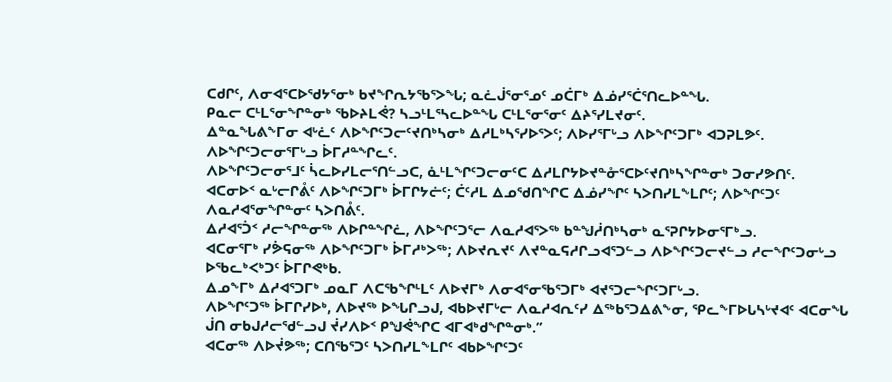ᑕᑯᒋᑦ, ᐱᓂᐊᕐᑕᐅᖁᔭᕐᓂᒃ ᑲᔪᖏᕆᔭᖃᕐᐳᖓ; ᓇᓛᒎᕐᓂᕐᓄᑦ ᓄᑖᒥᒃ ᐃᓅᓯᕐᑖᕐᑎᓚᐅᓐᖓ.
ᑭᓇᓕ ᑕᒻᒪᕐᓂᖏᓐᓂᒃ ᖃᐅᔨᒪᕚ? ᓴᓗᒻᒪᕐᓴᓚᐅᓐᖓ ᑕᒻᒪᕐᓂᕐᓂᑦ ᐃᔨᕐᓯᒪᔪᓂᑦ.
ᐃᓐᓇᖓᕕᖕᒥᓂ ᐊᒡᓛᑦ ᐱᐅᖏᑦᑐᓕᑦᔪᑎᒃᓴᓂᒃ ᐃᓱᒪᒃᓴᕐᓯᐅᕐᐳᑦ; ᐱᐅᓯᕐᒥᒡᓗ ᐱᐅᖏᑦᑐᒥᒃ ᐊᑐᕈᒪᕗᑦ. ᐱᐅᖏᑦᑐᓕᓂᕐᒥᒡᓗ ᐆᒥᓱᓐᖏᓚᑦ.
ᐱᐅᖏᑦᑐᓕᓂᕐᒧᑦ ᓵᓚᐅᓯᒪᓕᕐᑎᓪᓗᑕ, ᓈᒻᒪᖏᑦᑐᓕᓂᑦᑕ ᐃᓱᒪᒋᔭᐅᔪᓐᓁᕐᑕᐅᑦᔪᑎᒃᓴᖏᓐᓂᒃ ᑐᓂᓯᕗᑎᑦ.
ᐊᑕᓂᐅᑉ ᓇᒡᓕᒋᕔᑦ ᐱᐅᖏᑦᑐᒥᒃ ᐆᒥᒋᔭᓖᑦ; ᑖᑦᓱᒪ ᐃᓄᖁᑎᖏᑕ ᐃᓅᓯᖏᑦ ᓴᐳᑎᓯᒪᖕᒪᒋᑦ; ᐱᐅᖏᑦᑐᑦ ᐱᓇᓱᐊᕐᓂᖏᓐᓂᑦ ᓴᐳᑎᕔᑦ.
ᐃᓱᐊᕐᑑᑉ ᓱᓕᖏᓐᓂᖅ ᐱᐅᒋᓐᖏᓛ, ᐱᐅᖏᑦᑐᕐᓕ ᐱᓇᓱᐊᕐᐳᖅ ᑲᓐᖑᓲᑎᒃᓴᓂᒃ ᓇᕐᕈᒋᔭᐅᓂᕐᒥᒃᓗ.
ᐊᑕᓂᕐᒥᒃ ᓯᕘᕋᓂᖅ ᐱᐅᖏᑦᑐᒥᒃ ᐆᒥᓱᒃᐳᖅ; ᐱᐅᔪᕆᔪᑦ ᐱᔪᓐᓇᕋᓱᒋᓗᐊᕐᑐᓪᓗ ᐱᐅᖏᑦᑐᓕᔪᓪᓗ ᓱᓕᖏᑦᑐᓂᒡᓗ ᐅᖃᓚᒃᐸᒃᑐᑦ ᐆᒥᒋᕙᒃᑲ.
ᐃᓄᖕᒥᒃ ᐃᓱᐊᕐᑐᒥᒃ ᓄᓇᒥ ᐱᑕᖃᖏᒻᒪᑦ ᐱᐅᔪᒥᒃ ᐱᓂᐊᕐᓂᖃᕐᑐᒥᒃ ᐊᔪᕐᑐᓕᖏᑦᑐᒥᒡᓗ.
ᐱᐅᖏᑦᑐᖅ ᐆᒥᒋᓯᐅᒃ, ᐱᐅᔪᖅ ᐅᖓᒋᓗᒍ, ᐊᑲᐅᔪᒥᒡᓕ ᐱᓇᓱᐊᕆᑦᓯ ᐃᖅᑲᕐᑐᐃᕕᖕᓂ, ᕿᓚᖕᒥᐅᒐᓴᒡᔪᐊᑦ ᐊᑕᓂᖓ ᒎᑎ ᓂᑲᒍᓱᓕᖁᓪᓗᒍ ᔫᓯᐱᐅᑉ ᑭᖑᕚᖏᑕ ᐊᒥᐊᒃᑯᖏᓐᓂᒃ.”
ᐊᑕᓂᖅ ᐱᐅᔫᕗᖅ; ᑕᑎᖃᕐᑐᑦ ᓴᐳᑎᓯᒪᖕᒪᒋᑦ ᐊᑲᐅᖏᑦᑐᑦ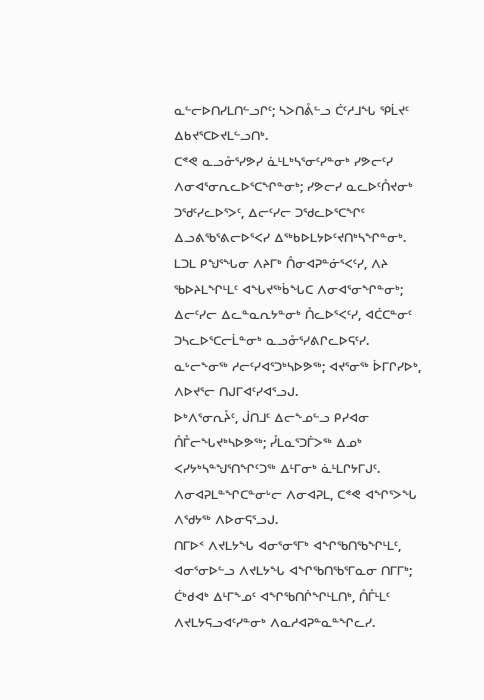ᓇᓪᓕᐅᑎᓯᒪᑎᓪᓗᒋᑦ; ᓴᐳᑎᕔᓪᓗ ᑖᑦᓱᒧᖓ ᕿᒫᔪᑦ ᐃᑲᔪᕐᑕᐅᔪᒪᓪᓗᑎᒃ.
ᑕᕝᕙ ᓇᓗᓁᕐᓯᕗᓯ ᓈᒻᒪᒃᓴᕐᓂᑦᓯᓐᓂᒃ ᓯᕗᓕᑦᓯ ᐱᓂᐊᕐᓂᕆᓚᐅᕐᑕᖏᓐᓂᒃ; ᓯᕗᓕᓯ ᓇᓚᐅᑦᑍᔪᓂᒃ ᑐᖁᑦᓯᓚᐅᕐᐳᑦ, ᐃᓕᑦᓯᓕ ᑐᖁᓚᐅᕐᑕᖏᑦ ᐃᓗᕕᖃᕐᕕᓕᐅᕐᐸᓯ ᐃᖅᑲᐅᒪᔭᐅᑦᔪᑎᒃᓴᖏᓐᓂᒃ.
ᒪᑐᒪ ᑭᖑᕐᖓᓂ ᐱᔨᒥᒃ ᑍᓂᐊᕈᓐᓃᕐᐸᑦᓯ, ᐱᔨ ᖃᐅᔨᒪᖏᒻᒪᑦ ᐊᖓᔪᖅᑳᖓᑕ ᐱᓂᐊᕐᓂᖏᓐᓂᒃ; ᐃᓕᑦᓯᓕ ᐃᓚᓐᓇᕆᔭᓐᓂᒃ ᑍᓚᐅᕐᐸᑦᓯ, ᐊᑖᑕᓐᓂᑦ ᑐᓴᓚᐅᕐᑕᓕᒫᓐᓂᒃ ᓇᓗᓁᕐᓯᕕᒋᓚᐅᕋᑦᓯ.
ᓇᒡᓕᖕᓂᖅ ᓱᓕᑦᓯᐊᕐᑐᒃᓴᐅᕗᖅ; ᐊᔪᕐᓂᖅ ᐆᒥᒋᓯᐅᒃ, ᐱᐅᔪᕐᓕ ᑎᒍᒥᐊᑦᓯᐊᕐᓗᒍ.
ᐅᒃᐱᕐᓂᕆᔧᑦ, ᒎᑎᒧᑦ ᐃᓕᖕᓄᓪᓗ ᑭᓯᐊᓂ ᑍᒤᓕᖓᔪᒃᓴᐅᕗᖅ; ᓮᒪᓇᕐᑐᒦᐳᖅ ᐃᓄᒃ ᐸᓯᔭᒃᓴᓐᖑᕐᑎᖏᑦᑐᖅ ᐃᒻᒥᓂᒃ ᓈᒻᒪᒋᔭᒥᒍᑦ.
ᐱᓂᐊᕈᒪᓐᖏᑕᓐᓂᒡᓕ ᐱᓂᐊᕈᒪ, ᑕᕝᕙ ᐊᖏᕐᐳᖓ ᐱᖁᔭᖅ ᐱᐅᓂᕋᕐᓗᒍ.
ᑎᒥᐅᑉ ᐱᔪᒪᔭᖓ ᐊᓂᕐᓂᕐᒥᒃ ᐊᖏᖃᑎᖃᖏᒻᒪᑦ, ᐊᓂᕐᓂᐅᓪᓗ ᐱᔪᒪᔭᖓ ᐊᖏᖃᑎᖃᕐᒥᓇᓂ ᑎᒥᒥᒃ; ᑖᒃᑯᐊᒃ ᐃᒻᒥᖕᓄᑦ ᐊᖏᖃᑎᒌᖏᒻᒪᑎᒃ, ᑍᒤᒻᒪᑦ ᐱᔪᒪᔭᕋᓗᐊᑦᓯᓐᓂᒃ ᐱᓇᓱᐊᕈᓐᓇᓐᖏᓚᓯ.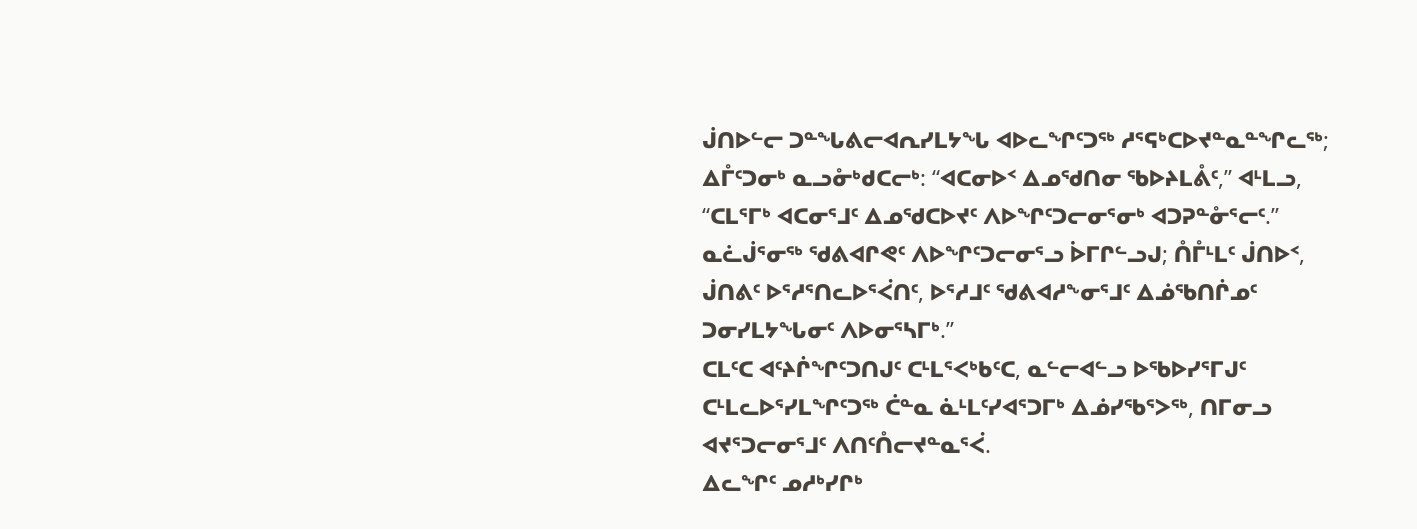ᒎᑎᐅᓪᓕ ᑐᓐᖓᕕᓕᐊᕆᓯᒪᔭᖓ ᐊᐅᓚᖏᑦᑐᖅ ᓱᕐᕋᒃᑕᐅᔪᓐᓇᓐᖏᓚᖅ; ᐃᒤᑦᑐᓂᒃ ᓇᓗᓁᒃᑯᑕᓕᒃ: “ᐊᑕᓂᐅᑉ ᐃᓄᖁᑎᓂ ᖃᐅᔨᒪᕔᑦ,” ᐊᒻᒪᓗ, “ᑕᒪᕐᒥᒃ ᐊᑕᓂᕐᒧᑦ ᐃᓄᖁᑕᐅᔪᑦ ᐱᐅᖏᑦᑐᓕᓂᕐᓂᒃ ᐊᑐᕈᓐᓁᕐᓕᑦ.”
ᓇᓛᒎᕐᓂᖅ ᖁᕕᐊᒋᕙᑦ ᐱᐅᖏᑦᑐᓕᓂᕐᓗ ᐆᒥᒋᓪᓗᒍ; ᑍᒤᒻᒪᑦ ᒎᑎᐅᑉ, ᒎᑎᕕᑦ ᐅᕐᓱᕐᑎᓚᐅᕐᐹᑎᑦ, ᐅᕐᓱᒧᑦ ᖁᕕᐊᓱᖕᓂᕐᒧᑦ ᐃᓅᖃᑎᒌᓄᑦ ᑐᓂᓯᒪᔭᖓᓂᑦ ᐱᐅᓂᕐᓴᒥᒃ.”
ᑕᒪᑦᑕ ᐊᑦᔨᒌᖏᑦᑐᑎᒍᑦ ᑕᒻᒪᕐᐸᒃᑲᑦᑕ, ᓇᓪᓕᐊᓪᓗ ᐅᖃᐅᓯᕐᒥᒍᑦ ᑕᒻᒪᓚᐅᕐᓯᒪᖏᑦᑐᖅ ᑖᓐᓇ ᓈᒻᒪᑦᓯᐊᕐᑐᒥᒃ ᐃᓅᓯᖃᕐᐳᖅ, ᑎᒥᓂᓗ ᐊᔪᕐᑐᓕᓂᕐᒧᑦ ᐱᑎᑦᑍᓕᔪᓐᓇᕐᐹ.
ᐃᓚᖏᑦ ᓄᓱᒃᓯᒋᒃ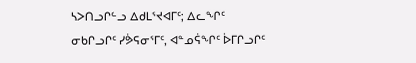ᓴᐳᑎᓗᒋᓪᓗ ᐃᑯᒪᕐᔪᐊᒥᑦ; ᐃᓚᖏᑦ ᓂᑲᒋᓗᒋᑦ ᓯᕘᕋᓂᕐᒥᑦ, ᐊᓐᓄᕌᖏᑦ ᐆᒥᒋᓗᒋᑦ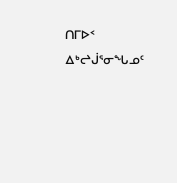ᑎᒥᐅᑉ ᐃᒃᖠᒎᕐᓂᖓᓄᑦ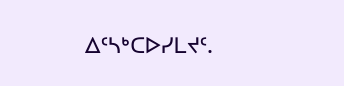ᐃᑦᓴᒃᑕᐅᓯᒪᔪᑦ.